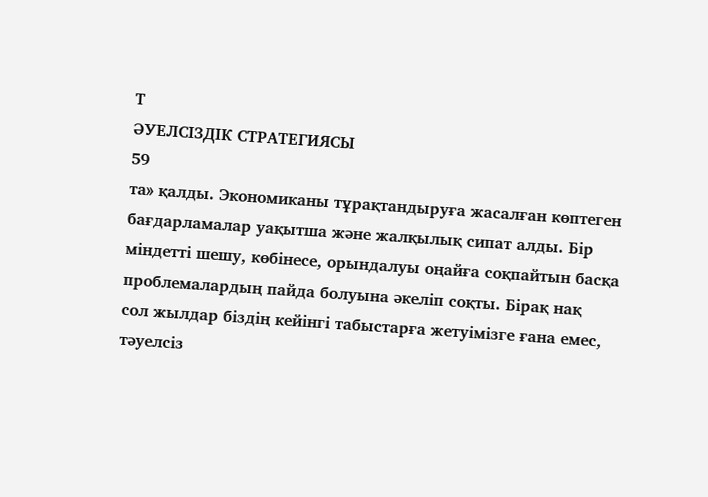Т
ӘУЕЛСІЗДІК СТРАТЕГИЯСЫ
59
та» қалды. Экономиканы тұрақтандыруға жасалған көптеген
бағдарламалар уақытша және жалқылық сипат алды. Бір
міндетті шешу, көбінесе, орындалуы оңайға соқпайтын басқа
проблемалардың пайда болуына әкеліп соқты. Бірақ нақ
сол жылдар біздің кейінгі табыстарға жетуімізге ғана емес,
тәуелсіз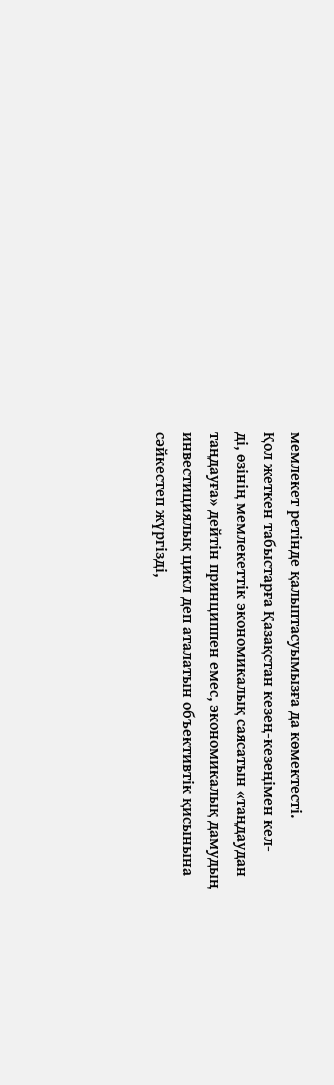мемлекет ретінде қалыптасуымызға да көмектесті.
Қол жеткен табыстарға Қазақстан кезең-кезеңімен кел-
ді, өзінің мемлекеттік экономикалық саясатын «таңдаудан
таңдауға» дейтін принциппен емес, экономикалық дамудың
инвестициялық цикл деп аталатын объективтік қисынына
сәйкестеп жүргізді,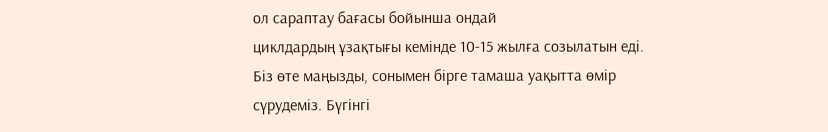ол сараптау бағасы бойынша ондай
циклдардың ұзақтығы кемінде 10-15 жылға созылатын еді.
Біз өте маңызды, сонымен бірге тамаша уақытта өмір
сүрудеміз. Бүгінгі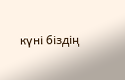күні біздің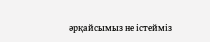әрқайсымыз не істейміз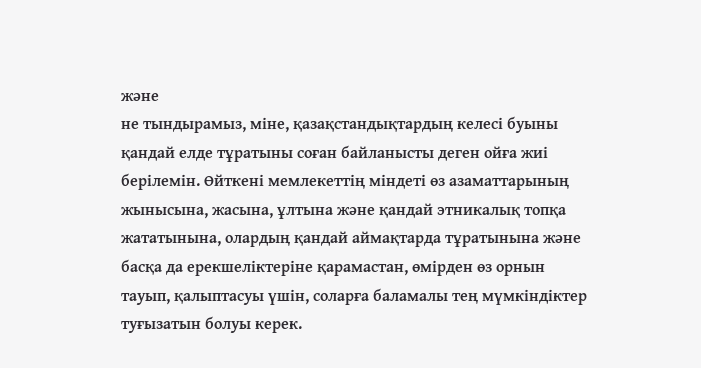және
не тындырамыз, міне, қазақстандықтардың келесі буыны
қандай елде тұратыны соған байланысты деген ойға жиі
берілемін. Өйткені мемлекеттің міндеті өз азаматтарының
жынысына, жасына, ұлтына және қандай этникалық топқа
жататынына, олардың қандай аймақтарда тұратынына және
басқа да ерекшеліктеріне қарамастан, өмірден өз орнын
тауып, қалыптасуы үшін, соларға баламалы тең мүмкіндіктер
туғызатын болуы керек.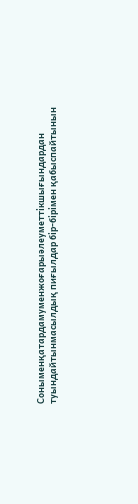Соныменқатардамуменжоғарыәлеуметтікшығындардан
туындайтынмасылдық пиғылдар бір-бірімен қабыспайтынын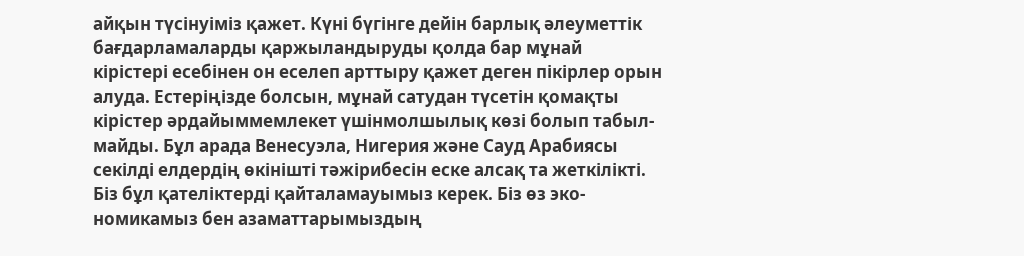айқын түсінуіміз қажет. Күні бүгінге дейін барлық әлеуметтік
бағдарламаларды қаржыландыруды қолда бар мұнай
кірістері есебінен он еселеп арттыру қажет деген пікірлер орын
алуда. Естеріңізде болсын, мұнай сатудан түсетін қомақты
кірістер әрдайыммемлекет үшінмолшылық көзі болып табыл-
майды. Бұл арада Венесуэла, Нигерия және Сауд Арабиясы
секілді елдердің өкінішті тәжірибесін еске алсақ та жеткілікті.
Біз бұл қателіктерді қайталамауымыз керек. Біз өз эко-
номикамыз бен азаматтарымыздың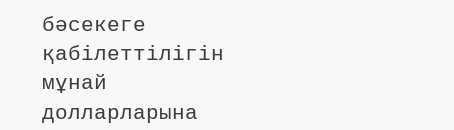бәсекеге қабілеттілігін
мұнай долларларына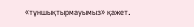«тұншықтырмауымыз» қажет.